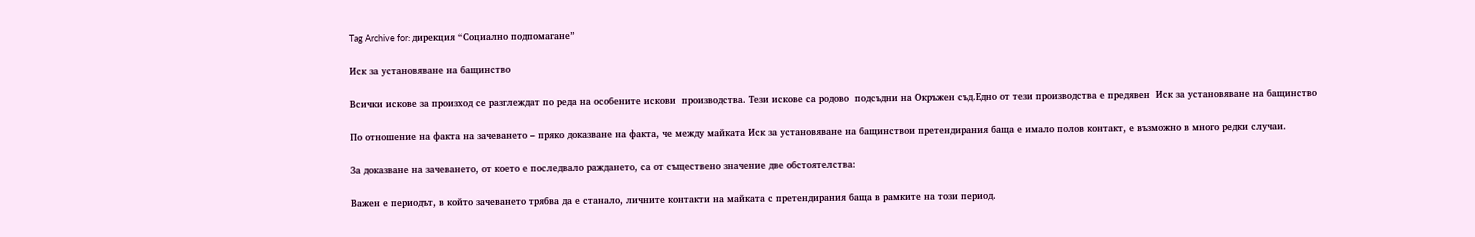Tag Archive for: дирекция “Социално подпомагане”

Иск за установяване на бащинство

Всички искове за произход се разглеждат по реда на особените искови  производства. Тези искове са родово  подсъдни на Окръжен съд.Едно от тези производства е предявен  Иск за установяване на бащинство

По отношение на факта на зачеването – пряко доказване на факта, че между майката Иск за установяване на бащинствои претендирания баща е имало полов контакт, е възможно в много редки случаи.

За доказване на зачеването, от което е последвало раждането, са от съществено значение две обстоятелства:

Важен е периодът, в който зачеването трябва да е станало, личните контакти на майката с претендирания баща в рамките на този период.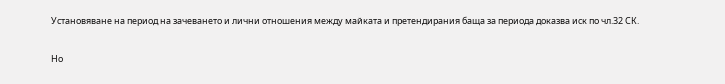Установяване на период на зачеването и лични отношения между майката и претендирания баща за периода доказва иск по чл.32 СК.

Но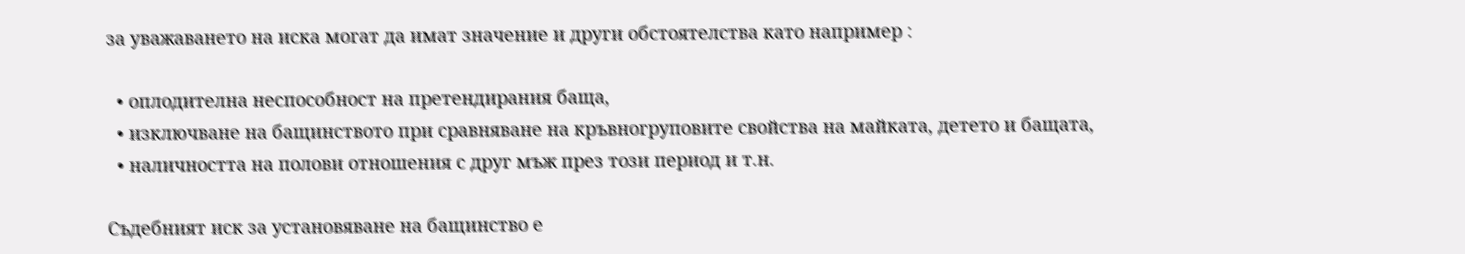за уважаването на иска могат да имат значение и други обстоятелства като например :

  • оплодителна неспособност на претендирания баща,
  • изключване на бащинството при сравняване на кръвногруповите свойства на майката, детето и бащата,
  • наличността на полови отношения с друг мъж през този период и т.н.

Съдебният иск за установяване на бащинство е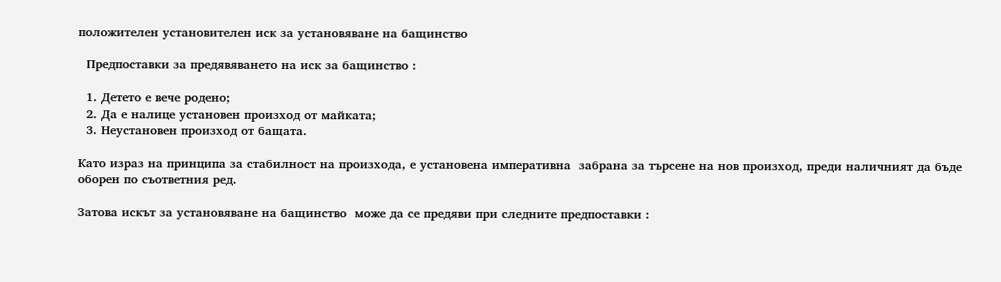положителен установителен иск за установяване на бащинство

  Предпоставки за предявяването на иск за бащинство :

  1. Детето е вече родено;
  2. Да е налице установен произход от майката;
  3. Неустановен произход от бащата.

Като израз на принципа за стабилност на произхода, е установена императивна  забрана за търсене на нов произход, преди наличният да бъде оборен по съответния ред.

Затова искът за установяване на бащинство  може да се предяви при следните предпоставки :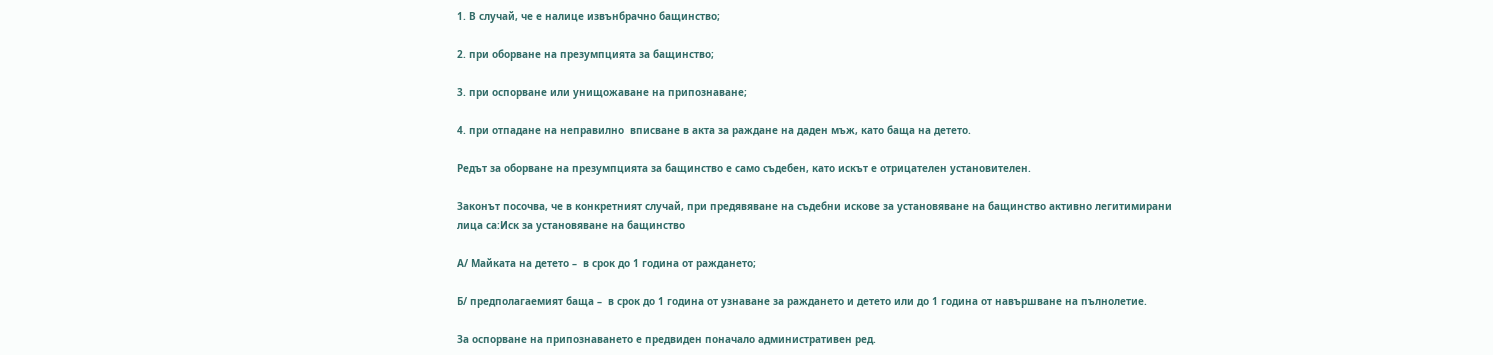1. В случай, че е налице извънбрачно бащинство;

2. при оборване на презумпцията за бащинство;

3. при оспорване или унищожаване на припознаване;

4. при отпадане на неправилно  вписване в акта за раждане на даден мъж, като баща на детето.

Редът за оборване на презумпцията за бащинство е само съдебен, като искът е отрицателен установителен.

Законът посочва, че в конкретният случай, при предявяване на съдебни искове за установяване на бащинство активно легитимирани лица са:Иск за установяване на бащинство

А/ Майката на детето –  в срок до 1 година от раждането;

Б/ предполагаемият баща –  в срок до 1 година от узнаване за раждането и детето или до 1 година от навършване на пълнолетие.

За оспорване на припознаването е предвиден поначало административен ред.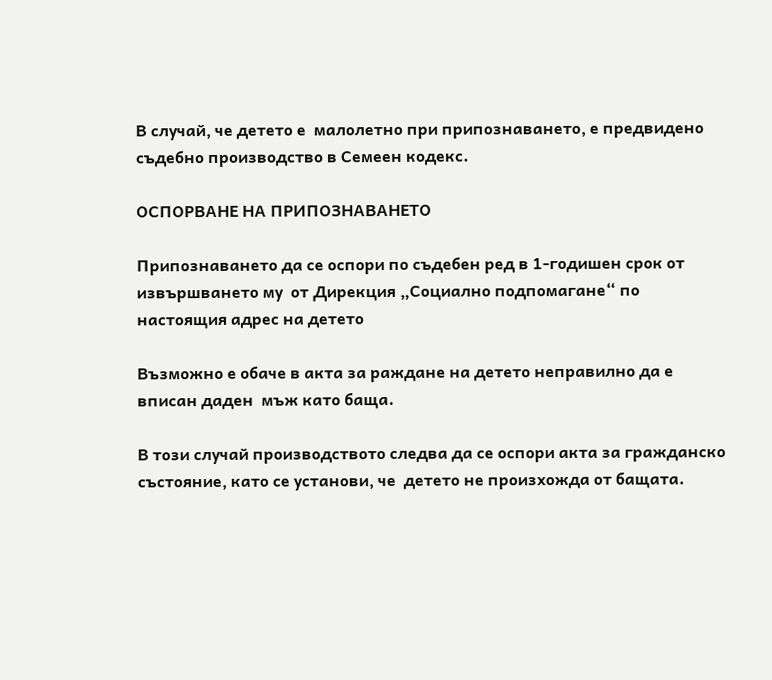В случай, че детето е  малолетно при припознаването, е предвидено съдебно производство в Семеен кодекс.

ОСПОРВАНЕ НА ПРИПОЗНАВАНЕТО

Припознаването да се оспори по съдебен ред в 1-годишен срок от извършването му  от Дирекция „Социално подпомагане“ по настоящия адрес на детето

Възможно е обаче в акта за раждане на детето неправилно да е вписан даден  мъж като баща.

В този случай производството следва да се оспори акта за гражданско състояние, като се установи, че  детето не произхожда от бащата.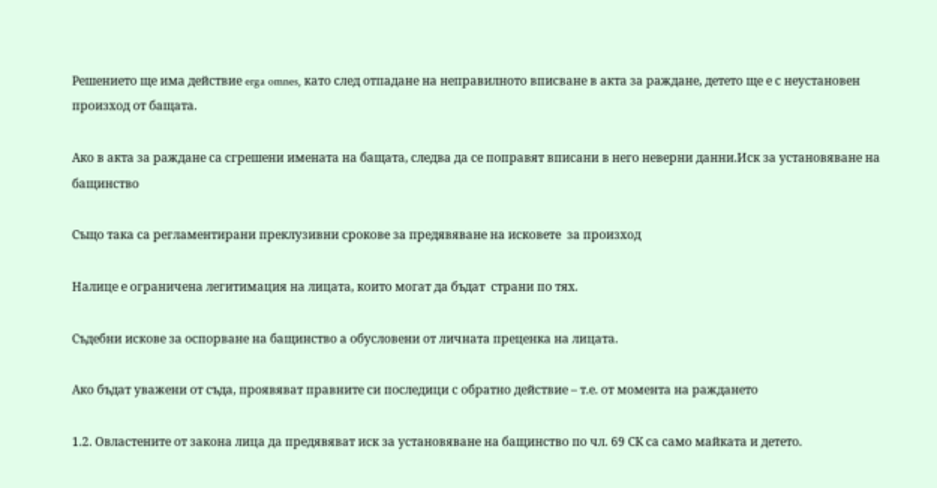Решението ще има действие erga omnes, като след отпадане на неправилното вписване в акта за раждане, детето ще е с неустановен  произход от бащата.

Ако в акта за раждане са сгрешени имената на бащата, следва да се поправят вписани в него неверни данни.Иск за установяване на бащинство

Също така са регламентирани преклузивни срокове за предявяване на исковете  за произход

Налице е ограничена легитимация на лицата, които могат да бъдат  страни по тях.

Съдебни искове за оспорване на бащинство а обусловени от личната преценка на лицата.

Ако бъдат уважени от съда, проявяват правните си последици с обратно действие – т.е. от момента на раждането

1.2. Овластените от закона лица да предявяват иск за установяване на бащинство по чл. 69 СК са само майката и детето.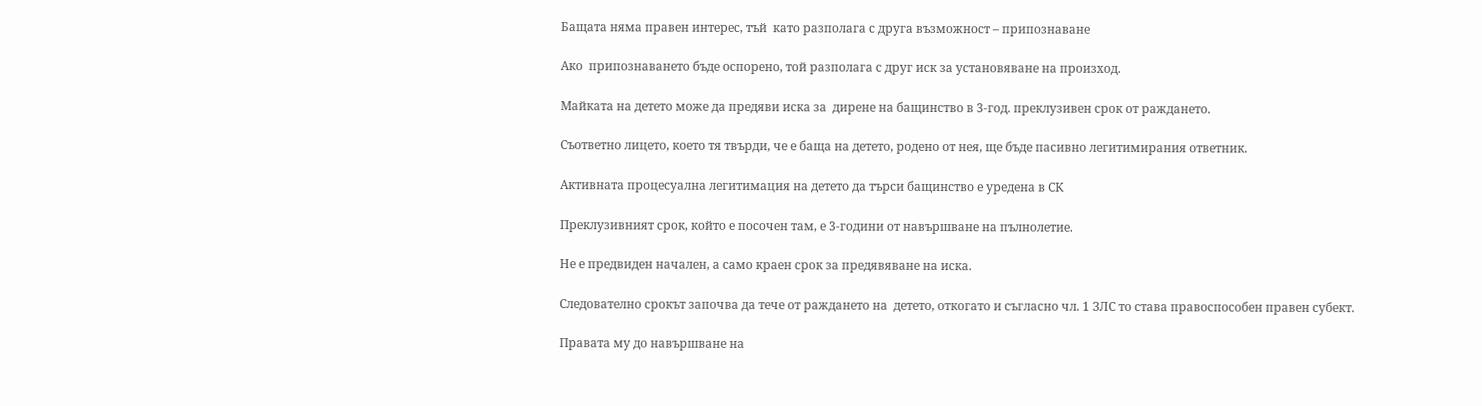Бащата няма правен интерес, тъй  като разполага с друга възможност – припознаване

Ако  припознаването бъде оспорено, той разполага с друг иск за установяване на произход.

Майката на детето може да предяви иска за  дирене на бащинство в 3-год. преклузивен срок от раждането.

Съответно лицето, което тя твърди, че е баща на детето, родено от нея, ще бъде пасивно легитимирания ответник.

Активната процесуална легитимация на детето да търси бащинство е уредена в СК

Преклузивният срок, който е посочен там, е 3-години от навършване на пълнолетие.

Не е предвиден начален, а само краен срок за предявяване на иска.

Следователно срокът започва да тече от раждането на  детето, откогато и съгласно чл. 1 ЗЛС то става правоспособен правен субект.

Правата му до навършване на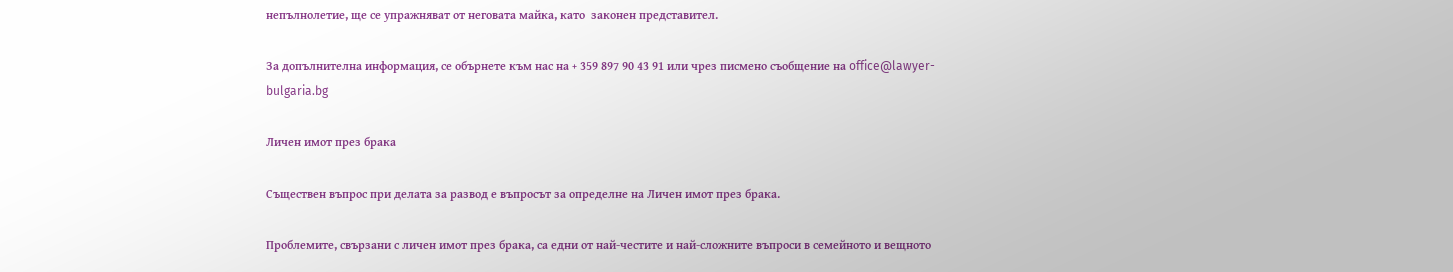непълнолетие, ще се упражняват от неговата майка, като  законен представител.

За допълнителна информация, се обърнете към нас на + 359 897 90 43 91 или чрез писмено съобщение на office@lawyer-bulgaria.bg

Личен имот през брака

Съществен въпрос при делата за развод е въпросът за определне на Личен имот през брака.

Проблемите, свързани с личен имот през брака, са едни от най-честите и най-сложните въпроси в семейното и вещното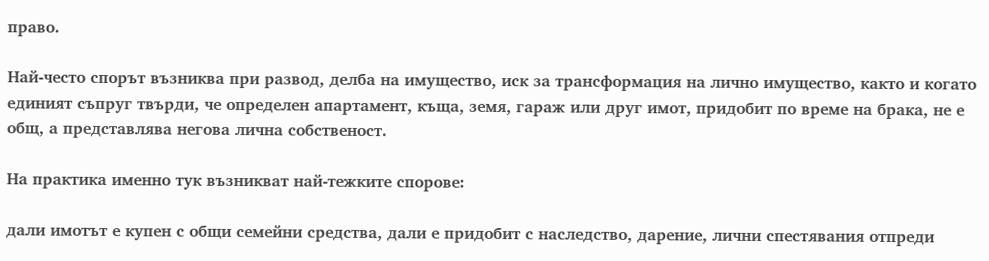право.

Най-често спорът възниква при развод, делба на имущество, иск за трансформация на лично имущество, както и когато единият съпруг твърди, че определен апартамент, къща, земя, гараж или друг имот, придобит по време на брака, не е общ, а представлява негова лична собственост.

На практика именно тук възникват най-тежките спорове:

дали имотът е купен с общи семейни средства, дали е придобит с наследство, дарение, лични спестявания отпреди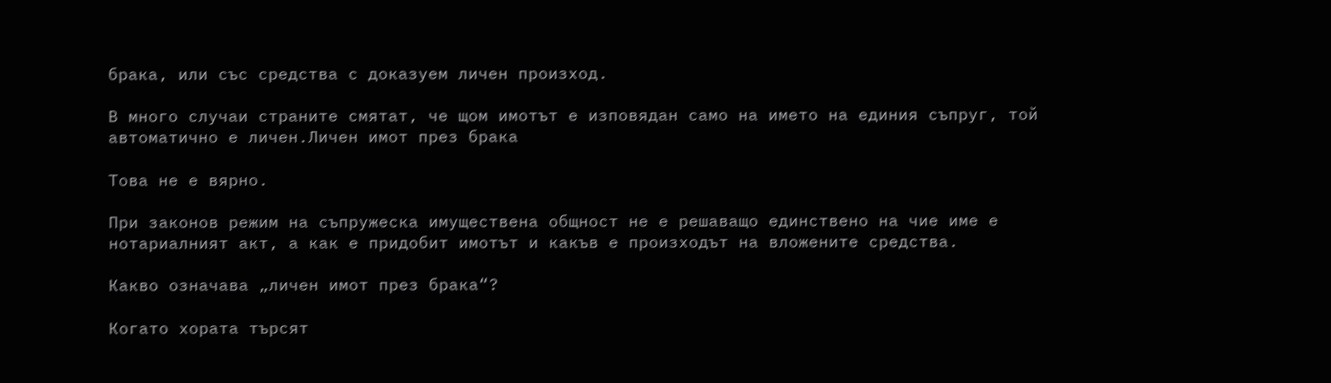брака, или със средства с доказуем личен произход.

В много случаи страните смятат, че щом имотът е изповядан само на името на единия съпруг, той автоматично е личен.Личен имот през брака

Това не е вярно.

При законов режим на съпружеска имуществена общност не е решаващо единствено на чие име е нотариалният акт, а как е придобит имотът и какъв е произходът на вложените средства.

Какво означава „личен имот през брака“?

Когато хората търсят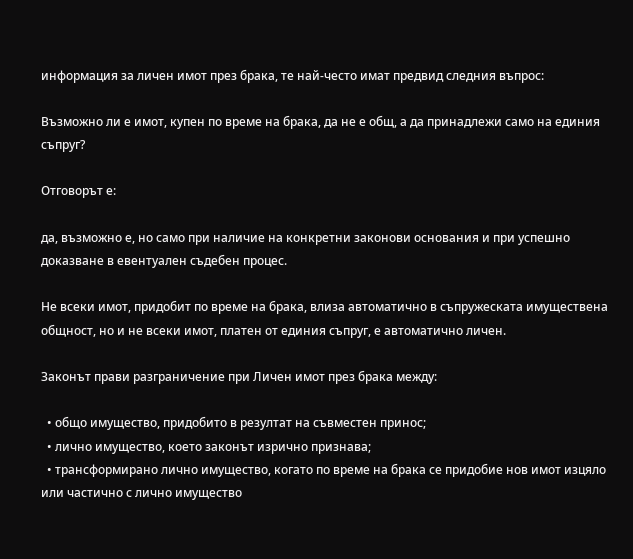информация за личен имот през брака, те най-често имат предвид следния въпрос:

Възможно ли е имот, купен по време на брака, да не е общ, а да принадлежи само на единия съпруг?

Отговорът е:

да, възможно е, но само при наличие на конкретни законови основания и при успешно доказване в евентуален съдебен процес.

Не всеки имот, придобит по време на брака, влиза автоматично в съпружеската имуществена общност, но и не всеки имот, платен от единия съпруг, е автоматично личен.

Законът прави разграничение при Личен имот през брака между:

  • общо имущество, придобито в резултат на съвместен принос;
  • лично имущество, което законът изрично признава;
  • трансформирано лично имущество, когато по време на брака се придобие нов имот изцяло или частично с лично имущество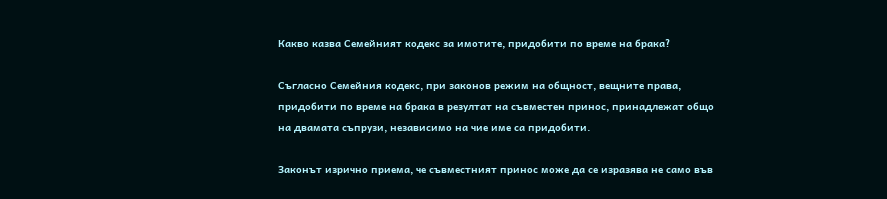Какво казва Семейният кодекс за имотите, придобити по време на брака?

Съгласно Семейния кодекс, при законов режим на общност, вещните права, придобити по време на брака в резултат на съвместен принос, принадлежат общо на двамата съпрузи, независимо на чие име са придобити.

Законът изрично приема, че съвместният принос може да се изразява не само във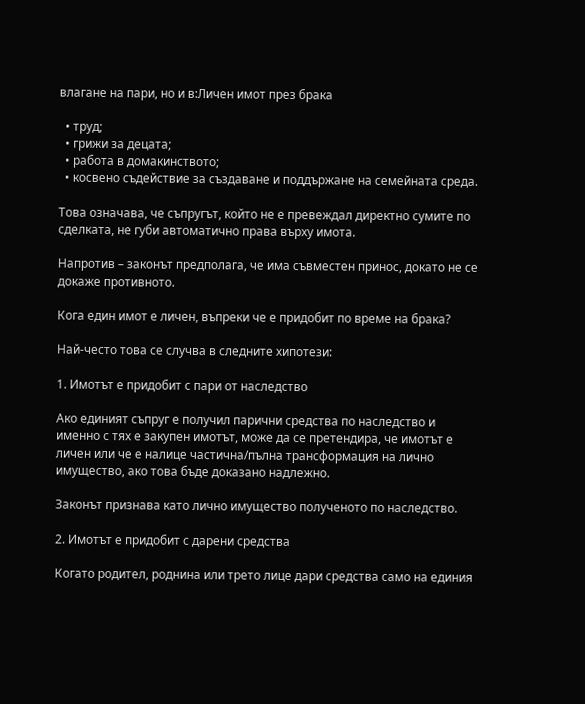влагане на пари, но и в:Личен имот през брака

  • труд;
  • грижи за децата;
  • работа в домакинството;
  • косвено съдействие за създаване и поддържане на семейната среда.

Това означава, че съпругът, който не е превеждал директно сумите по сделката, не губи автоматично права върху имота.

Напротив – законът предполага, че има съвместен принос, докато не се докаже противното.

Кога един имот е личен, въпреки че е придобит по време на брака?

Най-често това се случва в следните хипотези:

1. Имотът е придобит с пари от наследство

Ако единият съпруг е получил парични средства по наследство и именно с тях е закупен имотът, може да се претендира, че имотът е личен или че е налице частична/пълна трансформация на лично имущество, ако това бъде доказано надлежно.

Законът признава като лично имущество полученото по наследство.

2. Имотът е придобит с дарени средства

Когато родител, роднина или трето лице дари средства само на единия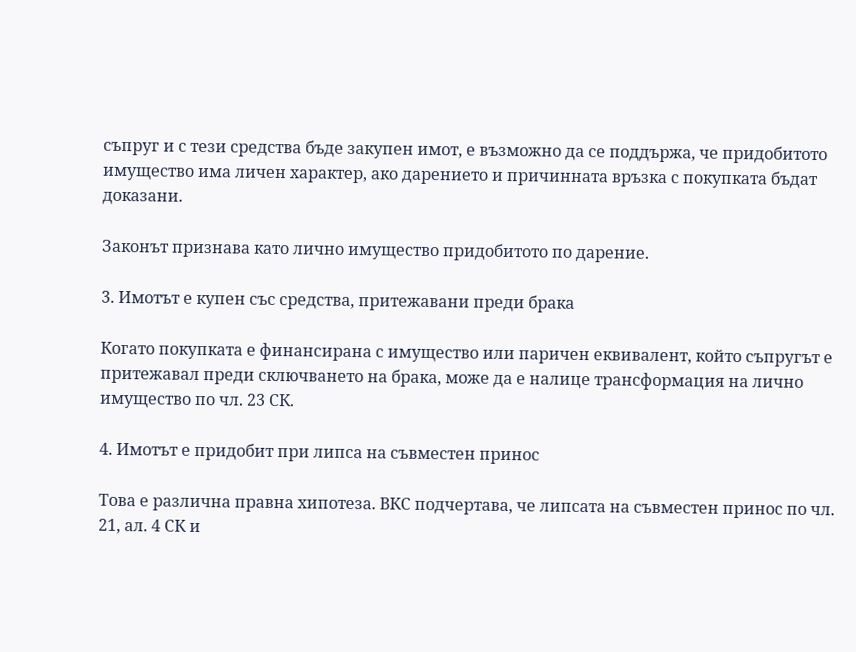съпруг и с тези средства бъде закупен имот, е възможно да се поддържа, че придобитото имущество има личен характер, ако дарението и причинната връзка с покупката бъдат доказани.

Законът признава като лично имущество придобитото по дарение.

3. Имотът е купен със средства, притежавани преди брака

Когато покупката е финансирана с имущество или паричен еквивалент, който съпругът е притежавал преди сключването на брака, може да е налице трансформация на лично имущество по чл. 23 СК.

4. Имотът е придобит при липса на съвместен принос

Това е различна правна хипотеза. ВКС подчертава, че липсата на съвместен принос по чл. 21, ал. 4 СК и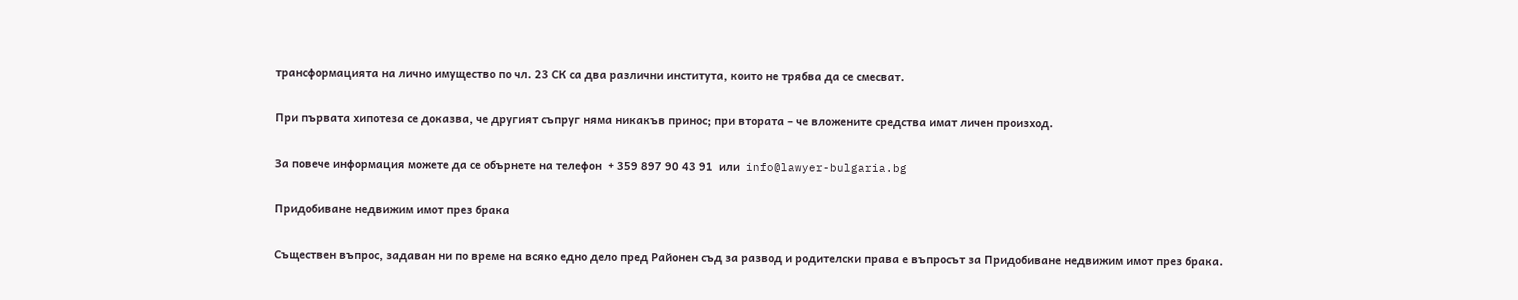трансформацията на лично имущество по чл. 23 СК са два различни института, които не трябва да се смесват.

При първата хипотеза се доказва, че другият съпруг няма никакъв принос; при втората – че вложените средства имат личен произход.

За повече информация можете да се обърнете на телефон  + 359 897 90 43 91  или  info@lawyer-bulgaria.bg

Придобиване недвижим имот през брака

Съществен въпрос, задаван ни по време на всяко едно дело пред Районен съд за развод и родителски права е въпросът за Придобиване недвижим имот през брака.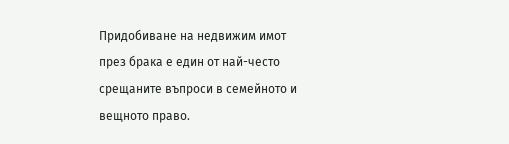Придобиване на недвижим имот през брака е един от най-често срещаните въпроси в семейното и вещното право.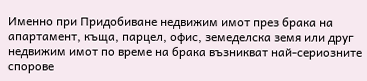Именно при Придобиване недвижим имот през брака на апартамент, къща, парцел, офис, земеделска земя или друг недвижим имот по време на брака възникват най-сериозните спорове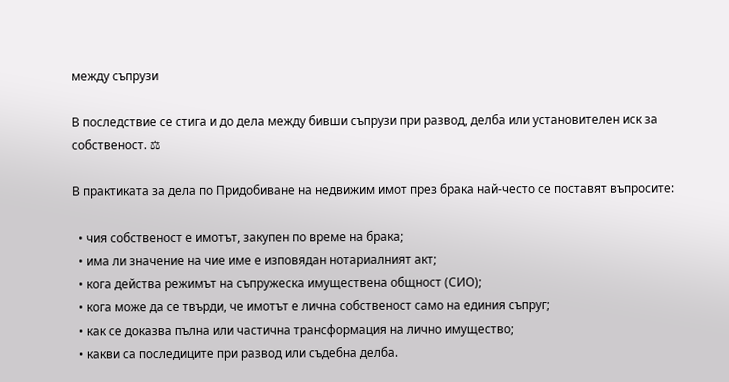между съпрузи

В последствие се стига и до дела между бивши съпрузи при развод, делба или установителен иск за собственост. ⚖

В практиката за дела по Придобиване на недвижим имот през брака най-често се поставят въпросите:

  • чия собственост е имотът, закупен по време на брака;
  • има ли значение на чие име е изповядан нотариалният акт;
  • кога действа режимът на съпружеска имуществена общност (СИО);
  • кога може да се твърди, че имотът е лична собственост само на единия съпруг;
  • как се доказва пълна или частична трансформация на лично имущество;
  • какви са последиците при развод или съдебна делба.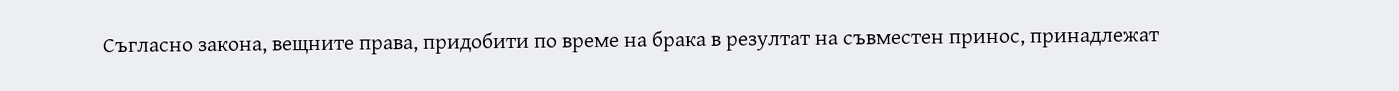Съгласно закона, вещните права, придобити по време на брака в резултат на съвместен принос, принадлежат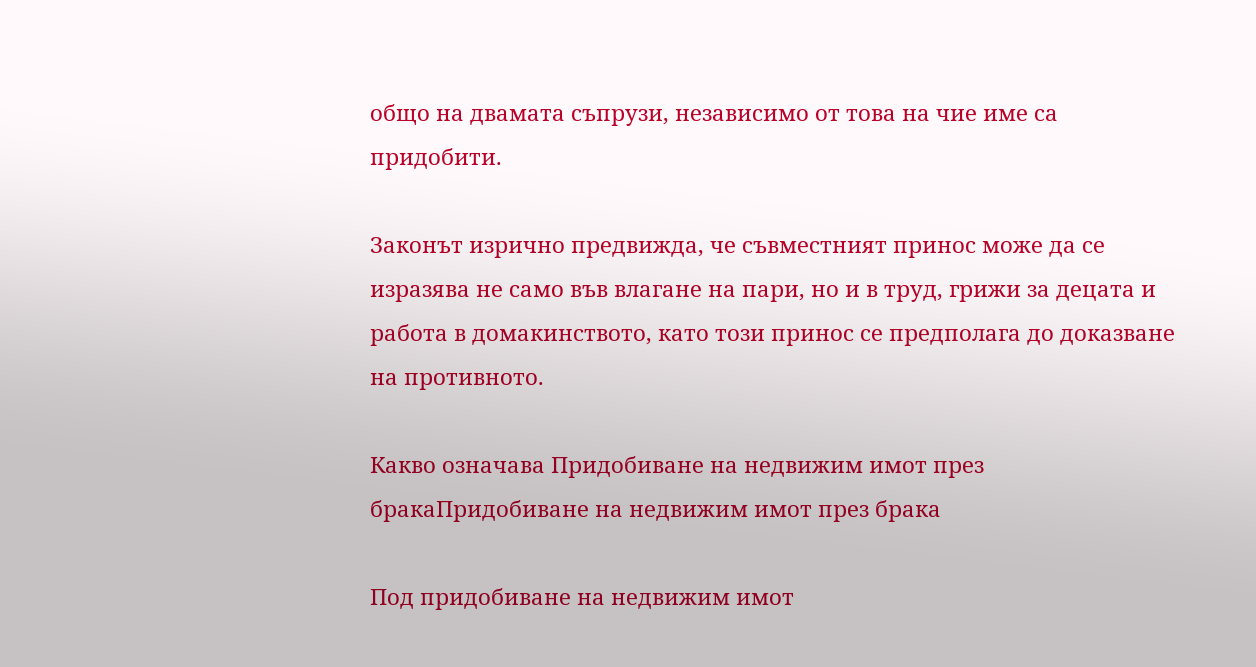общо на двамата съпрузи, независимо от това на чие име са придобити.

Законът изрично предвижда, че съвместният принос може да се изразява не само във влагане на пари, но и в труд, грижи за децата и работа в домакинството, като този принос се предполага до доказване на противното.

Какво означава Придобиване на недвижим имот през бракаПридобиване на недвижим имот през брака

Под придобиване на недвижим имот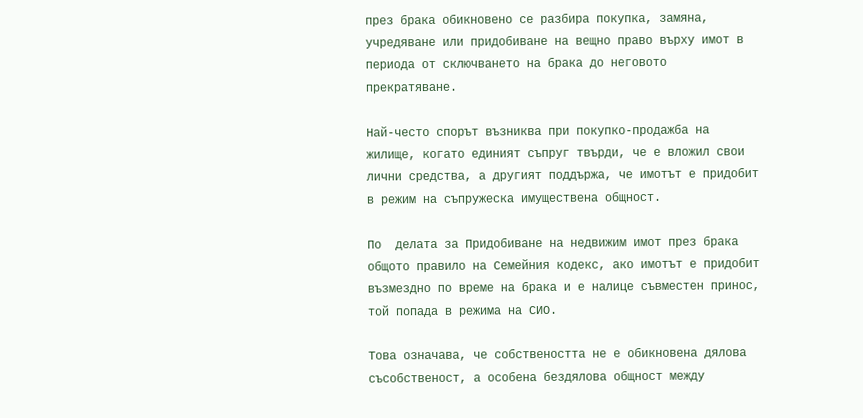през брака обикновено се разбира покупка, замяна, учредяване или придобиване на вещно право върху имот в периода от сключването на брака до неговото прекратяване.

Най-често спорът възниква при покупко-продажба на жилище, когато единият съпруг твърди, че е вложил свои лични средства, а другият поддържа, че имотът е придобит в режим на съпружеска имуществена общност.

По  делата за Придобиване на недвижим имот през брака общото правило на Семейния кодекс, ако имотът е придобит възмездно по време на брака и е налице съвместен принос, той попада в режима на СИО.

Това означава, че собствеността не е обикновена дялова съсобственост, а особена бездялова общност между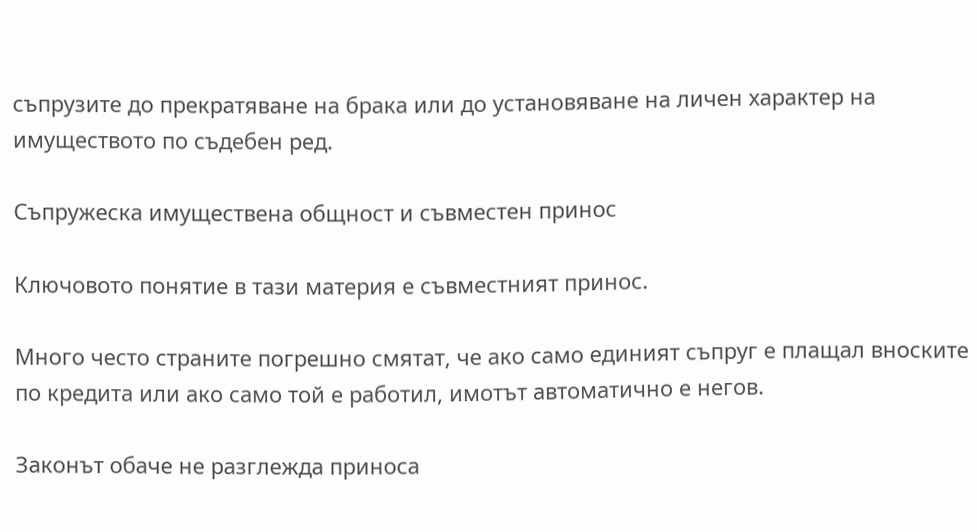съпрузите до прекратяване на брака или до установяване на личен характер на имуществото по съдебен ред.

Съпружеска имуществена общност и съвместен принос

Ключовото понятие в тази материя е съвместният принос.

Много често страните погрешно смятат, че ако само единият съпруг е плащал вноските по кредита или ако само той е работил, имотът автоматично е негов.

Законът обаче не разглежда приноса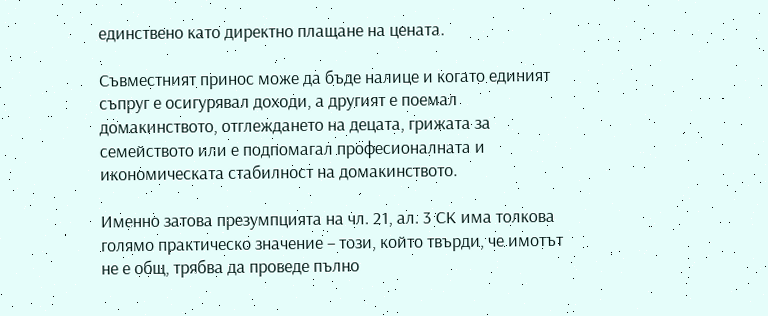единствено като директно плащане на цената.

Съвместният принос може да бъде налице и когато единият съпруг е осигурявал доходи, а другият е поемал домакинството, отглеждането на децата, грижата за семейството или е подпомагал професионалната и икономическата стабилност на домакинството.

Именно затова презумпцията на чл. 21, ал. 3 СК има толкова голямо практическо значение – този, който твърди, че имотът не е общ, трябва да проведе пълно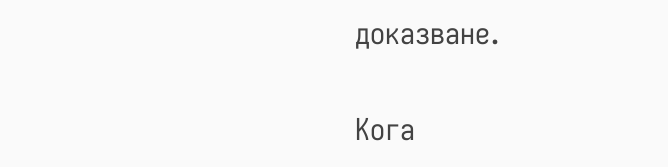доказване.

Кога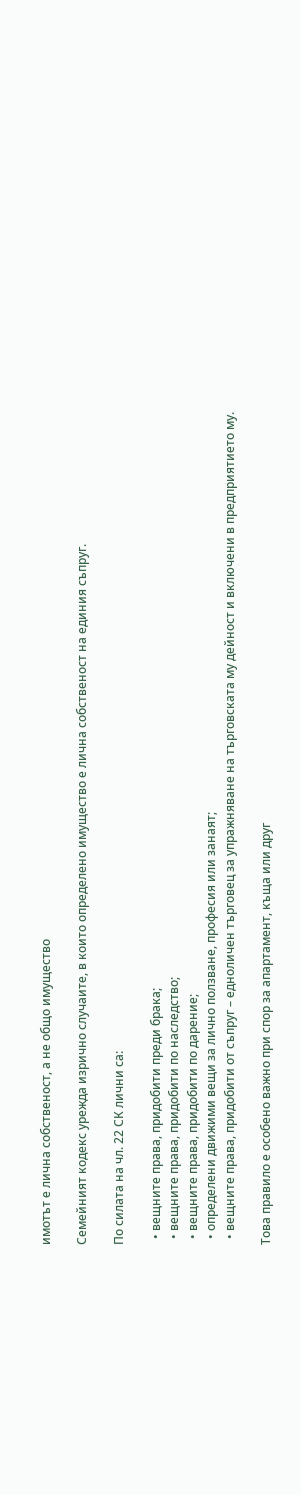имотът е лична собственост, а не общо имущество

Семейният кодекс урежда изрично случаите, в които определено имущество е лична собственост на единия съпруг.

По силата на чл. 22 СК лични са:

  • вещните права, придобити преди брака;
  • вещните права, придобити по наследство;
  • вещните права, придобити по дарение;
  • определени движими вещи за лично ползване, професия или занаят;
  • вещните права, придобити от съпруг – едноличен търговец за упражняване на търговската му дейност и включени в предприятието му.

Това правило е особено важно при спор за апартамент, къща или друг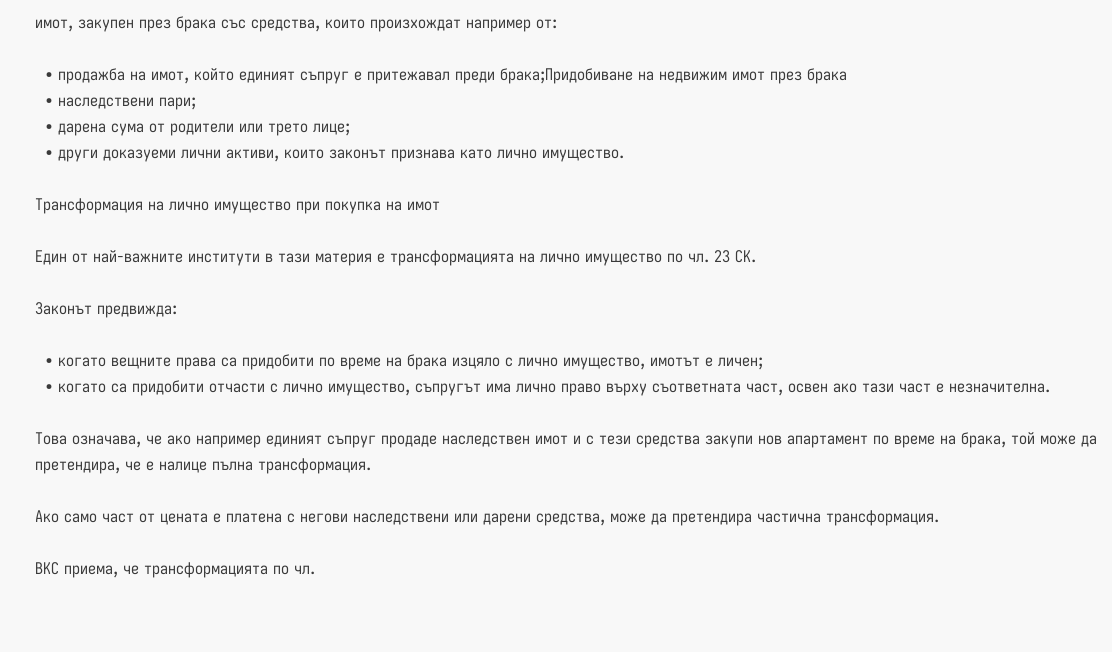имот, закупен през брака със средства, които произхождат например от:

  • продажба на имот, който единият съпруг е притежавал преди брака;Придобиване на недвижим имот през брака
  • наследствени пари;
  • дарена сума от родители или трето лице;
  • други доказуеми лични активи, които законът признава като лично имущество.

Трансформация на лично имущество при покупка на имот

Един от най-важните институти в тази материя е трансформацията на лично имущество по чл. 23 СК.

Законът предвижда:

  • когато вещните права са придобити по време на брака изцяло с лично имущество, имотът е личен;
  • когато са придобити отчасти с лично имущество, съпругът има лично право върху съответната част, освен ако тази част е незначителна.

Това означава, че ако например единият съпруг продаде наследствен имот и с тези средства закупи нов апартамент по време на брака, той може да претендира, че е налице пълна трансформация.

Ако само част от цената е платена с негови наследствени или дарени средства, може да претендира частична трансформация.

ВКС приема, че трансформацията по чл.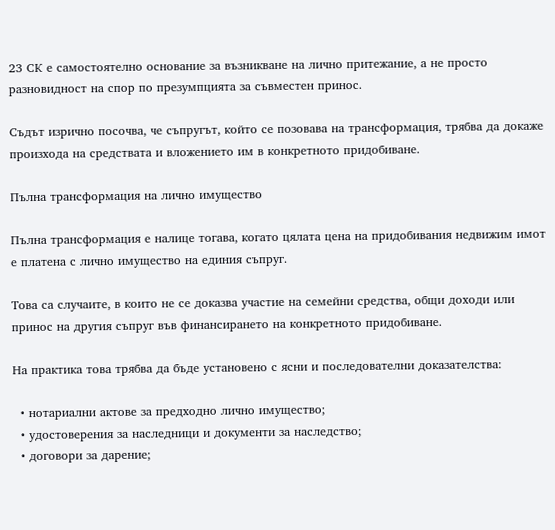23 СК е самостоятелно основание за възникване на лично притежание, а не просто разновидност на спор по презумпцията за съвместен принос.

Съдът изрично посочва, че съпругът, който се позовава на трансформация, трябва да докаже произхода на средствата и вложението им в конкретното придобиване.

Пълна трансформация на лично имущество

Пълна трансформация е налице тогава, когато цялата цена на придобивания недвижим имот е платена с лично имущество на единия съпруг.

Това са случаите, в които не се доказва участие на семейни средства, общи доходи или принос на другия съпруг във финансирането на конкретното придобиване.

На практика това трябва да бъде установено с ясни и последователни доказателства:

  • нотариални актове за предходно лично имущество;
  • удостоверения за наследници и документи за наследство;
  • договори за дарение;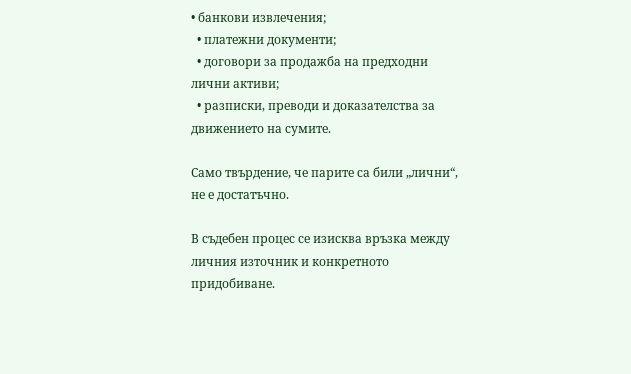• банкови извлечения;
  • платежни документи;
  • договори за продажба на предходни лични активи;
  • разписки, преводи и доказателства за движението на сумите.

Само твърдение, че парите са били „лични“, не е достатъчно.

В съдебен процес се изисква връзка между личния източник и конкретното придобиване.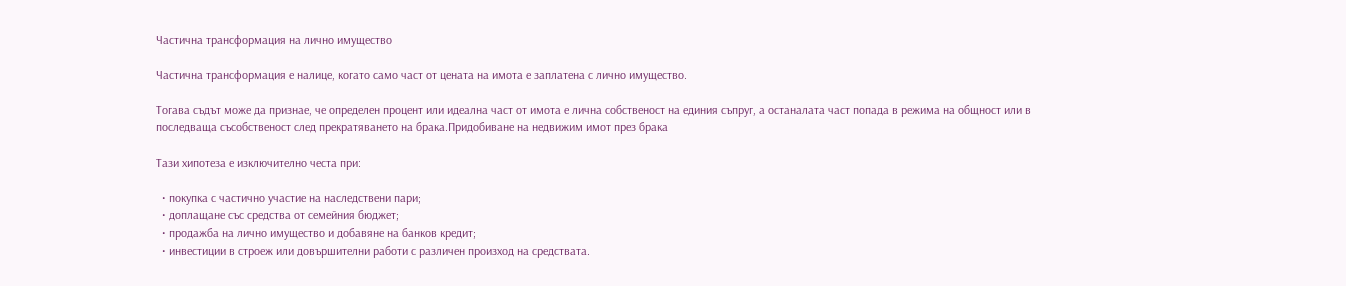Частична трансформация на лично имущество

Частична трансформация е налице, когато само част от цената на имота е заплатена с лично имущество.

Тогава съдът може да признае, че определен процент или идеална част от имота е лична собственост на единия съпруг, а останалата част попада в режима на общност или в последваща съсобственост след прекратяването на брака.Придобиване на недвижим имот през брака

Тази хипотеза е изключително честа при:

  • покупка с частично участие на наследствени пари;
  • доплащане със средства от семейния бюджет;
  • продажба на лично имущество и добавяне на банков кредит;
  • инвестиции в строеж или довършителни работи с различен произход на средствата.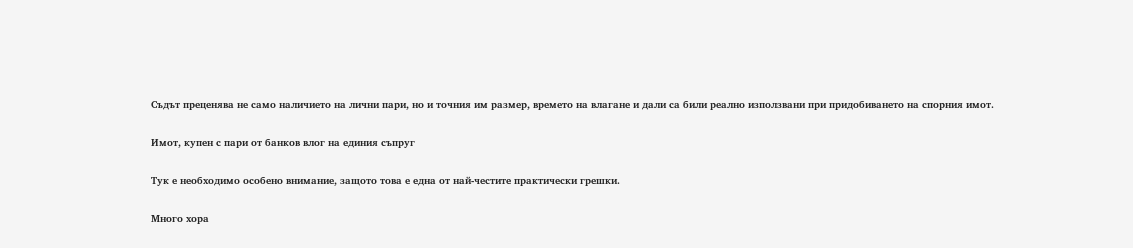Съдът преценява не само наличието на лични пари, но и точния им размер, времето на влагане и дали са били реално използвани при придобиването на спорния имот.

Имот, купен с пари от банков влог на единия съпруг

Тук е необходимо особено внимание, защото това е една от най-честите практически грешки.

Много хора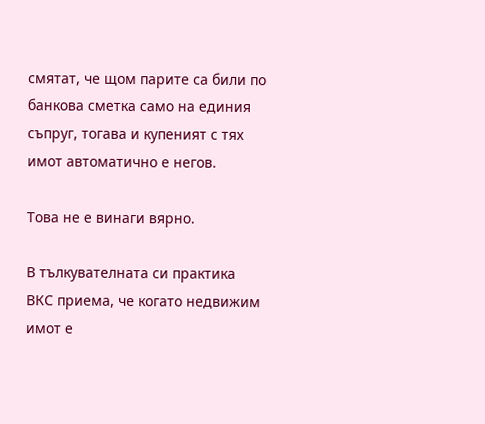смятат, че щом парите са били по банкова сметка само на единия съпруг, тогава и купеният с тях имот автоматично е негов.

Това не е винаги вярно.

В тълкувателната си практика ВКС приема, че когато недвижим имот е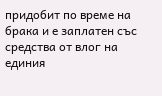придобит по време на брака и е заплатен със средства от влог на единия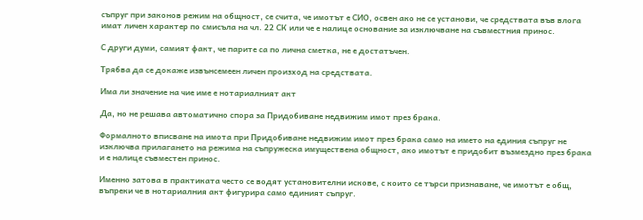съпруг при законов режим на общност, се счита, че имотът е СИО, освен ако не се установи, че средствата във влога имат личен характер по смисъла на чл. 22 СК или че е налице основание за изключване на съвместния принос.

С други думи, самият факт, че парите са по лична сметка, не е достатъчен.

Трябва да се докаже извънсемеен личен произход на средствата.

Има ли значение на чие име е нотариалният акт

Да, но не решава автоматично спора за Придобиване недвижим имот през брака.

Формалното вписване на имота при Придобиване недвижим имот през брака само на името на единия съпруг не изключва прилагането на режима на съпружеска имуществена общност, ако имотът е придобит възмездно през брака и е налице съвместен принос.

Именно затова в практиката често се водят установителни искове, с които се търси признаване, че имотът е общ, въпреки че в нотариалния акт фигурира само единият съпруг.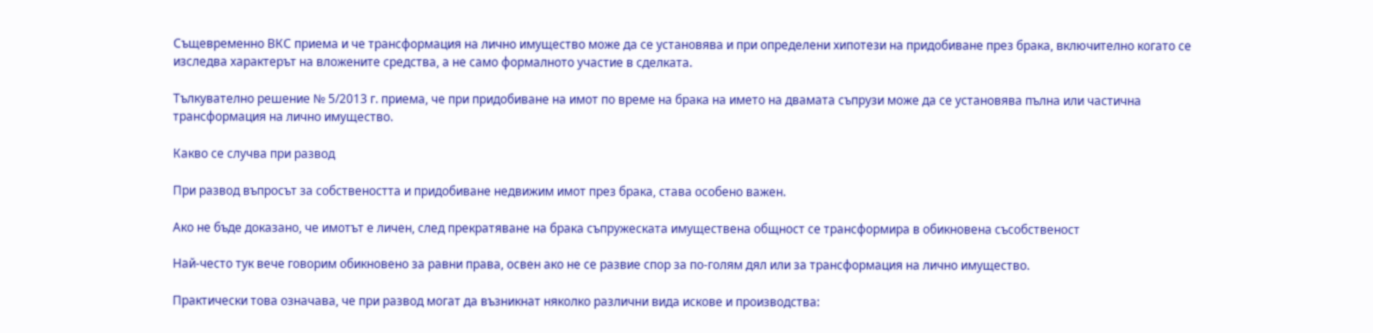Същевременно ВКС приема и че трансформация на лично имущество може да се установява и при определени хипотези на придобиване през брака, включително когато се изследва характерът на вложените средства, а не само формалното участие в сделката.

Тълкувателно решение № 5/2013 г. приема, че при придобиване на имот по време на брака на името на двамата съпрузи може да се установява пълна или частична трансформация на лично имущество.

Какво се случва при развод

При развод въпросът за собствеността и придобиване недвижим имот през брака, става особено важен.

Ако не бъде доказано, че имотът е личен, след прекратяване на брака съпружеската имуществена общност се трансформира в обикновена съсобственост

Най-често тук вече говорим обикновено за равни права, освен ако не се развие спор за по-голям дял или за трансформация на лично имущество.

Практически това означава, че при развод могат да възникнат няколко различни вида искове и производства: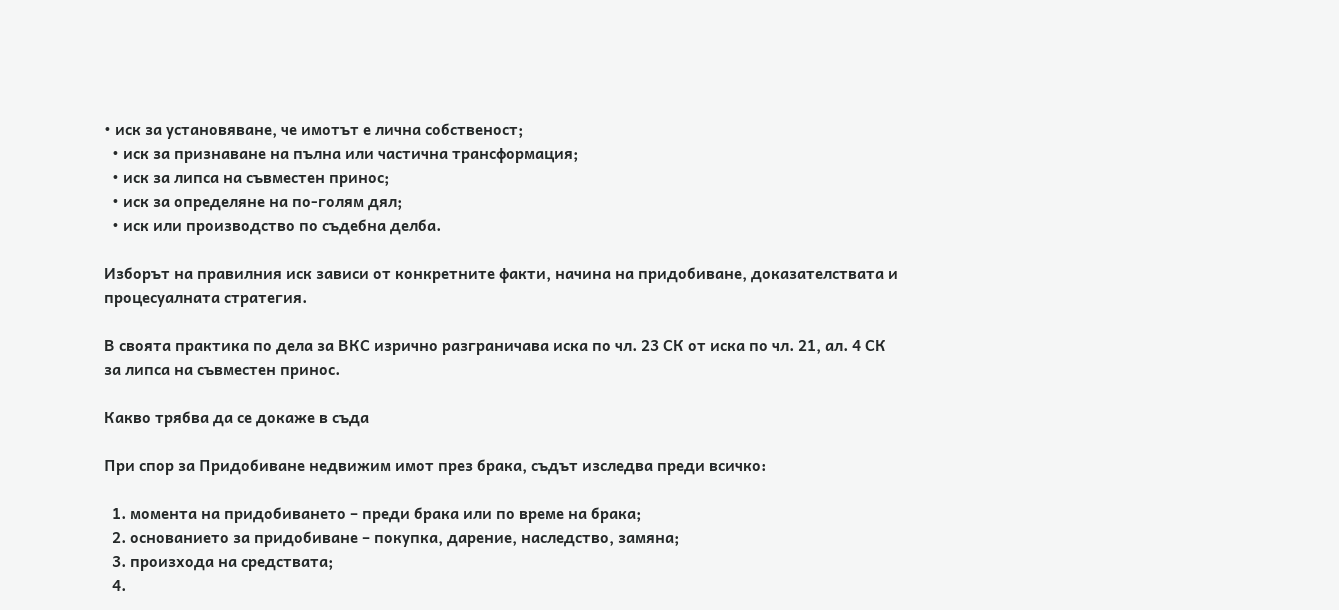• иск за установяване, че имотът е лична собственост;
  • иск за признаване на пълна или частична трансформация;
  • иск за липса на съвместен принос;
  • иск за определяне на по-голям дял;
  • иск или производство по съдебна делба.

Изборът на правилния иск зависи от конкретните факти, начина на придобиване, доказателствата и процесуалната стратегия.

В своята практика по дела за ВКС изрично разграничава иска по чл. 23 СК от иска по чл. 21, ал. 4 СК за липса на съвместен принос.

Какво трябва да се докаже в съда

При спор за Придобиване недвижим имот през брака, съдът изследва преди всичко:

  1. момента на придобиването – преди брака или по време на брака;
  2. основанието за придобиване – покупка, дарение, наследство, замяна;
  3. произхода на средствата;
  4.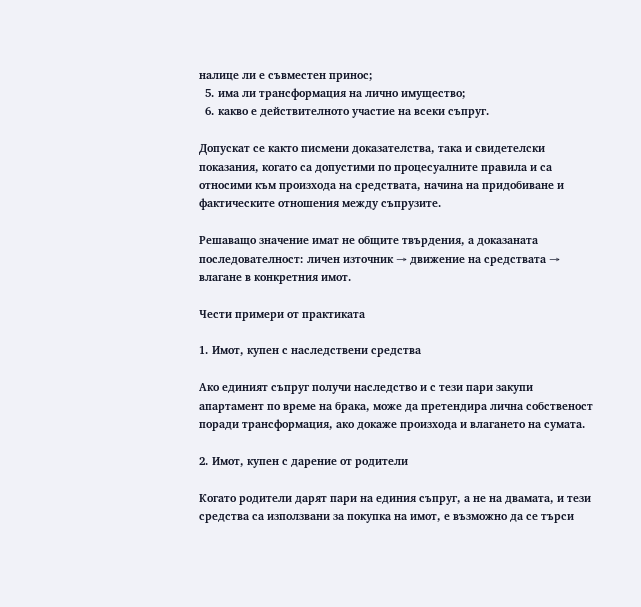налице ли е съвместен принос;
  5. има ли трансформация на лично имущество;
  6. какво е действителното участие на всеки съпруг.

Допускат се както писмени доказателства, така и свидетелски показания, когато са допустими по процесуалните правила и са относими към произхода на средствата, начина на придобиване и фактическите отношения между съпрузите.

Решаващо значение имат не общите твърдения, а доказаната последователност: личен източник → движение на средствата → влагане в конкретния имот.

Чести примери от практиката

1. Имот, купен с наследствени средства

Ако единият съпруг получи наследство и с тези пари закупи апартамент по време на брака, може да претендира лична собственост поради трансформация, ако докаже произхода и влагането на сумата.

2. Имот, купен с дарение от родители

Когато родители дарят пари на единия съпруг, а не на двамата, и тези средства са използвани за покупка на имот, е възможно да се търси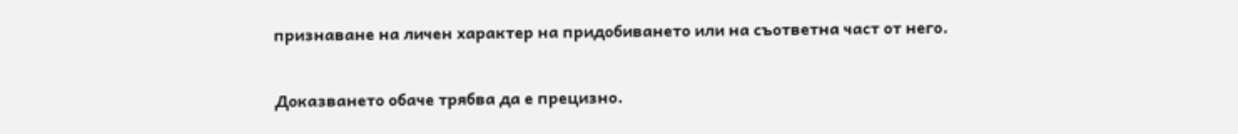признаване на личен характер на придобиването или на съответна част от него.

Доказването обаче трябва да е прецизно.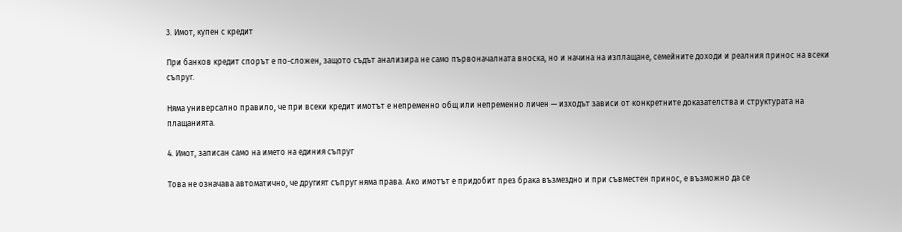3. Имот, купен с кредит

При банков кредит спорът е по-сложен, защото съдът анализира не само първоначалната вноска, но и начина на изплащане, семейните доходи и реалния принос на всеки съпруг.

Няма универсално правило, че при всеки кредит имотът е непременно общ или непременно личен — изходът зависи от конкретните доказателства и структурата на плащанията.

4. Имот, записан само на името на единия съпруг

Това не означава автоматично, че другият съпруг няма права. Ако имотът е придобит през брака възмездно и при съвместен принос, е възможно да се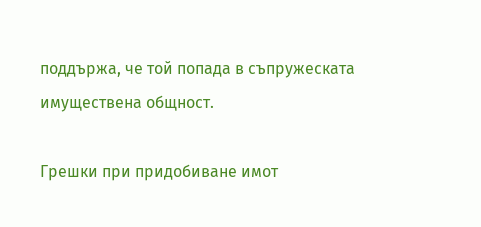поддържа, че той попада в съпружеската имуществена общност.

Грешки при придобиване имот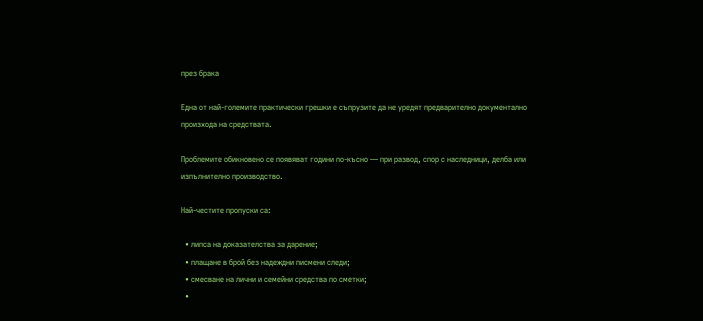през брака

Една от най-големите практически грешки е съпрузите да не уредят предварително документално произхода на средствата.

Проблемите обикновено се появяват години по-късно — при развод, спор с наследници, делба или изпълнително производство.

Най-честите пропуски са:

  • липса на доказателства за дарение;
  • плащане в брой без надеждни писмени следи;
  • смесване на лични и семейни средства по сметки;
  •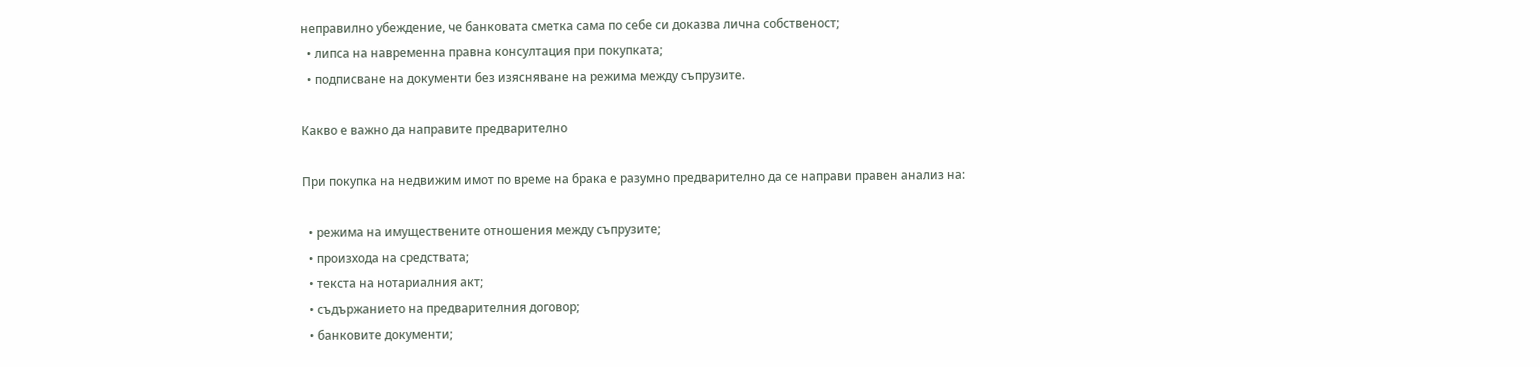неправилно убеждение, че банковата сметка сама по себе си доказва лична собственост;
  • липса на навременна правна консултация при покупката;
  • подписване на документи без изясняване на режима между съпрузите.

Какво е важно да направите предварително

При покупка на недвижим имот по време на брака е разумно предварително да се направи правен анализ на:

  • режима на имуществените отношения между съпрузите;
  • произхода на средствата;
  • текста на нотариалния акт;
  • съдържанието на предварителния договор;
  • банковите документи;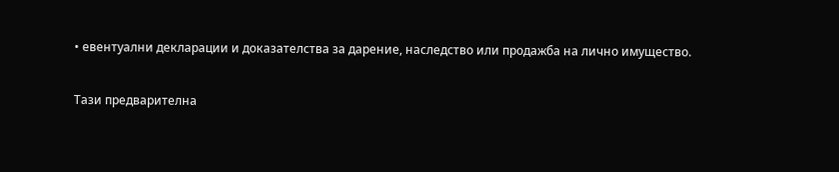• евентуални декларации и доказателства за дарение, наследство или продажба на лично имущество.

Тази предварителна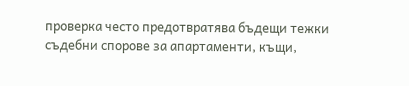проверка често предотвратява бъдещи тежки съдебни спорове за апартаменти, къщи,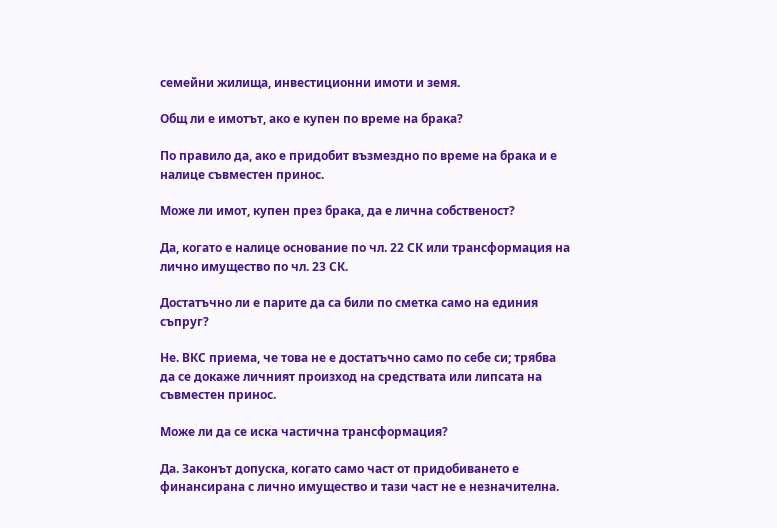семейни жилища, инвестиционни имоти и земя.

Общ ли е имотът, ако е купен по време на брака?

По правило да, ако е придобит възмездно по време на брака и е налице съвместен принос.

Може ли имот, купен през брака, да е лична собственост?

Да, когато е налице основание по чл. 22 СК или трансформация на лично имущество по чл. 23 СК.

Достатъчно ли е парите да са били по сметка само на единия съпруг?

Не. ВКС приема, че това не е достатъчно само по себе си; трябва да се докаже личният произход на средствата или липсата на съвместен принос.

Може ли да се иска частична трансформация?

Да. Законът допуска, когато само част от придобиването е финансирана с лично имущество и тази част не е незначителна.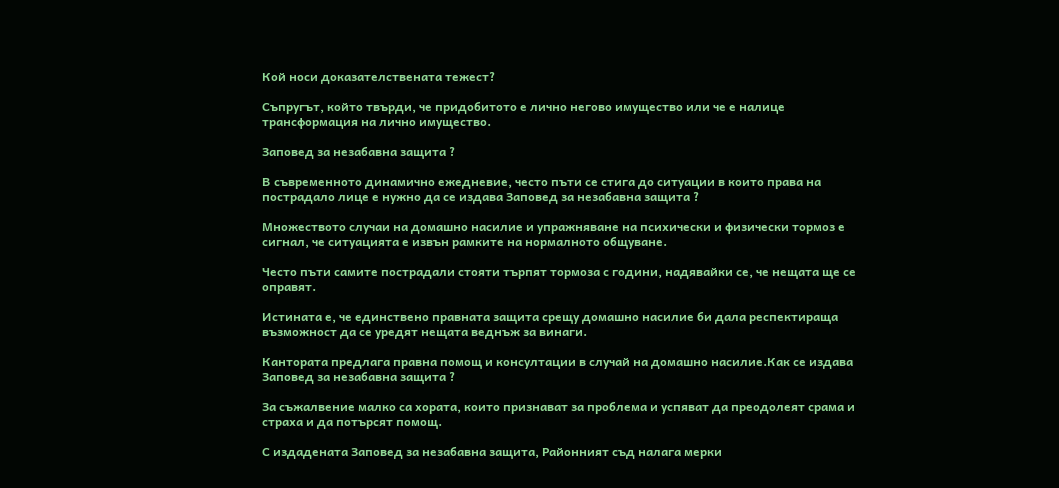Кой носи доказателствената тежест?

Съпругът, който твърди, че придобитото е лично негово имущество или че е налице трансформация на лично имущество.

Заповед за незабавна защита ?

В съвременното динамично ежедневие, често пъти се стига до ситуации в които права на пострадало лице е нужно да се издава Заповед за незабавна защита ?

Множеството случаи на домашно насилие и упражняване на психически и физически тормоз е сигнал, че ситуацията е извън рамките на нормалното общуване.

Често пъти самите пострадали стояти търпят тормоза с години, надявайки се, че нещата ще се оправят.

Истината е, че единствено правната защита срещу домашно насилие би дала респектираща възможност да се уредят нещата веднъж за винаги.

Кантората предлага правна помощ и консултации в случай на домашно насилие.Как се издава Заповед за незабавна защита ?

За съжалвение малко са хората, които признават за проблема и успяват да преодолеят срама и страха и да потърсят помощ.

С издадената Заповед за незабавна защита, Районният съд налага мерки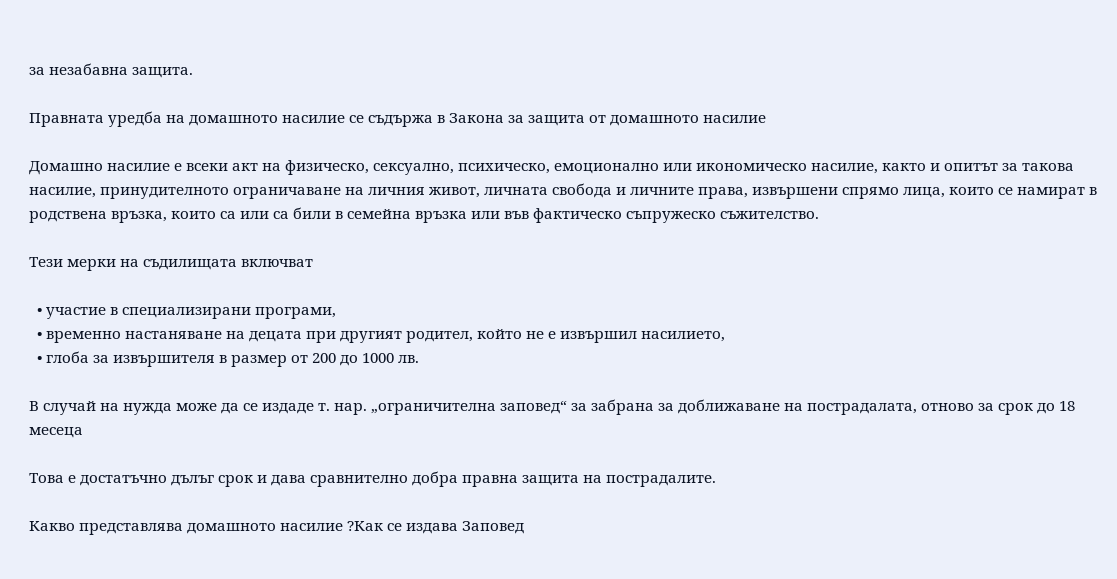за незабавна защита.

Правната уредба на домашното насилие се съдържа в Закона за защита от домашното насилие

Домашно насилие е всеки акт на физическо, сексуално, психическо, емоционално или икономическо насилие, както и опитът за такова насилие, принудителното ограничаване на личния живот, личната свобода и личните права, извършени спрямо лица, които се намират в родствена връзка, които са или са били в семейна връзка или във фактическо съпружеско съжителство.

Тези мерки на съдилищата включват

  • участие в специализирани програми,
  • временно настаняване на децата при другият родител, който не е извършил насилието,
  • глоба за извършителя в размер от 200 до 1000 лв.

В случай на нужда може да се издаде т. нар. „ограничителна заповед“ за забрана за доближаване на пострадалата, отново за срок до 18 месеца

Това е достатъчно дълъг срок и дава сравнително добра правна защита на пострадалите.

Какво представлява домашното насилие ?Как се издава Заповед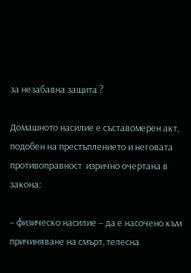за незабавна защита ?

Домашното насилие е съставомерен акт, подобен на престъплението и неговата противоправност  изрично очертана в закона:

– физическо насилие – да е насочено към причиняване на смърт, телесна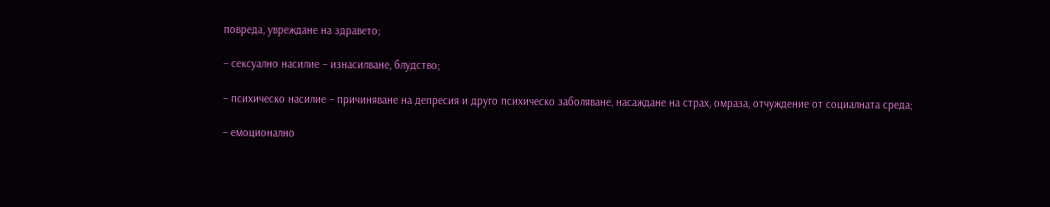повреда, увреждане на здравето;

– сексуално насилие – изнасилване, блудство;

– психическо насилие – причиняване на депресия и друго психическо заболяване, насаждане на страх, омраза, отчуждение от социалната среда;

– емоционално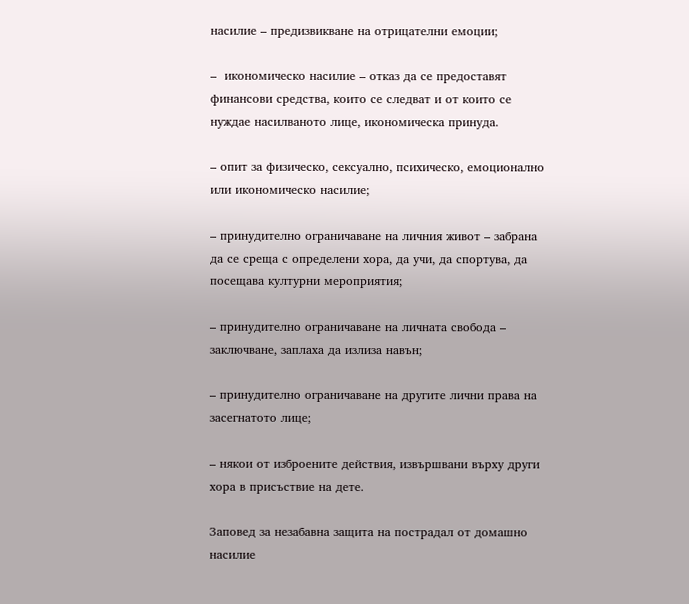насилие – предизвикване на отрицателни емоции;

–  икономическо насилие – отказ да се предоставят финансови средства, които се следват и от които се нуждае насилваното лице, икономическа принуда.

– опит за физическо, сексуално, психическо, емоционално или икономическо насилие;

– принудително ограничаване на личния живот – забрана да се среща с определени хора, да учи, да спортува, да посещава културни мероприятия;

– принудително ограничаване на личната свобода – заключване, заплаха да излиза навън;

– принудително ограничаване на другите лични права на засегнатото лице;

– някои от изброените действия, извършвани върху други хора в присъствие на дете.

Заповед за незабавна защита на пострадал от домашно насилие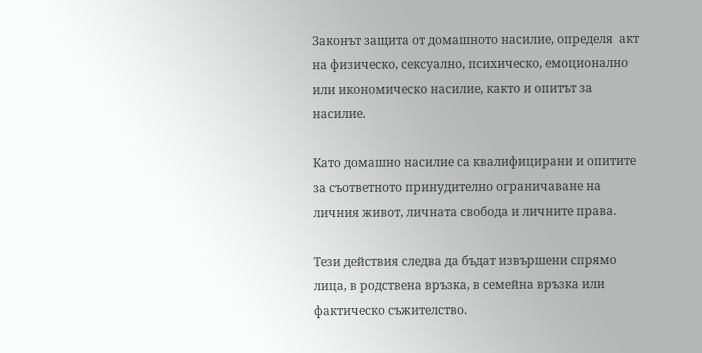Законът защита от домашното насилие, определя  акт на физическо, сексуално, психическо, емоционално или икономическо насилие, както и опитът за насилие.

Като домашно насилие са квалифицирани и опитите за съответното принудително ограничаване на личния живот, личната свобода и личните права.

Тези действия следва да бъдат извършени спрямо лица, в родствена връзка, в семейна връзка или фактическо съжителство.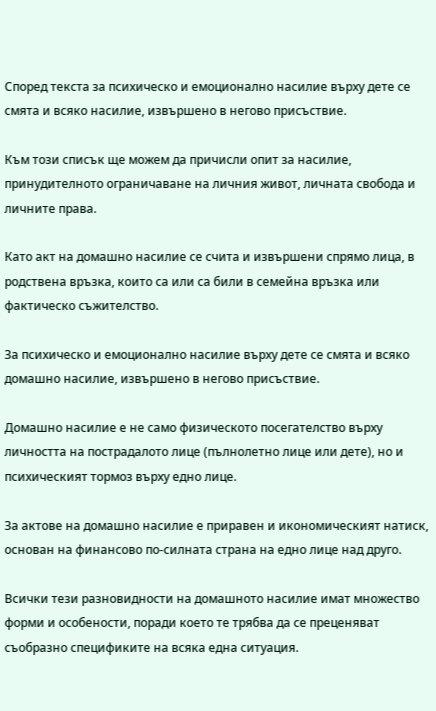Според текста за психическо и емоционално насилие върху дете се смята и всяко насилие, извършено в негово присъствие.

Към този списък ще можем да причисли опит за насилие, принудителното ограничаване на личния живот, личната свобода и личните права.

Като акт на домашно насилие се счита и извършени спрямо лица, в родствена връзка, които са или са били в семейна връзка или фактическо съжителство.

За психическо и емоционално насилие върху дете се смята и всяко домашно насилие, извършено в негово присъствие.

Домашно насилие е не само физическото посегателство върху личността на пострадалото лице (пълнолетно лице или дете), но и психическият тормоз върху едно лице.

За актове на домашно насилие е приравен и икономическият натиск, основан на финансово по-силната страна на едно лице над друго.

Всички тези разновидности на домашното насилие имат множество форми и особености, поради което те трябва да се преценяват съобразно спецификите на всяка една ситуация.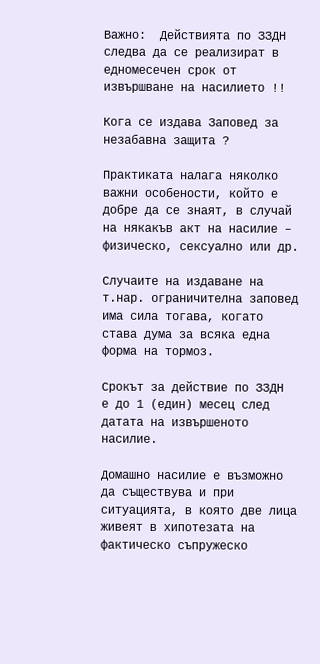Важно:  Действията по ЗЗДН следва да се реализират в едномесечен срок от извършване на насилието !!

Кога се издава Заповед за незабавна защита ?

Практиката налага няколко важни особености, който е добре да се знаят, в случай на някакъв акт на насилие – физическо, сексуално или др.

Случаите на издаване на т.нар. ограничителна заповед има сила тогава, когато става дума за всяка една форма на тормоз.

Срокът за действие по ЗЗДН  е до 1 (един) месец след датата на извършеното насилие.

Домашно насилие е възможно да съществува и при ситуацията, в която две лица живеят в хипотезата на фактическо съпружеско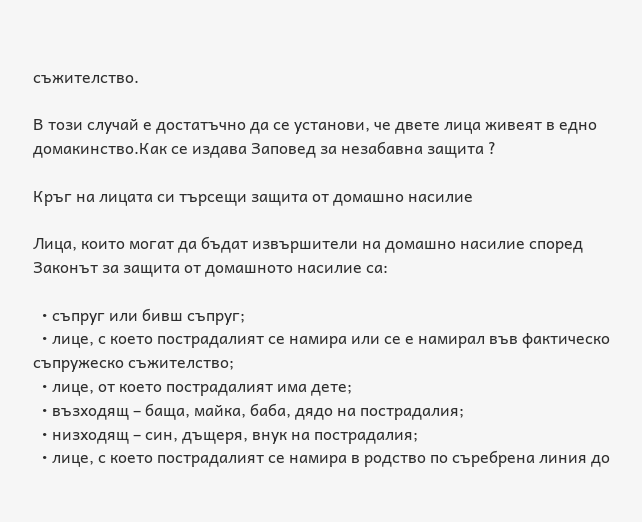съжителство.

В този случай е достатъчно да се установи, че двете лица живеят в едно домакинство.Как се издава Заповед за незабавна защита ?

Кръг на лицата си търсещи защита от домашно насилие

Лица, които могат да бъдат извършители на домашно насилие според Законът за защита от домашното насилие са:

  • съпруг или бивш съпруг;
  • лице, с което пострадалият се намира или се е намирал във фактическо съпружеско съжителство;
  • лице, от което пострадалият има дете;
  • възходящ – баща, майка, баба, дядо на пострадалия;
  • низходящ – син, дъщеря, внук на пострадалия;
  • лице, с което пострадалият се намира в родство по съребрена линия до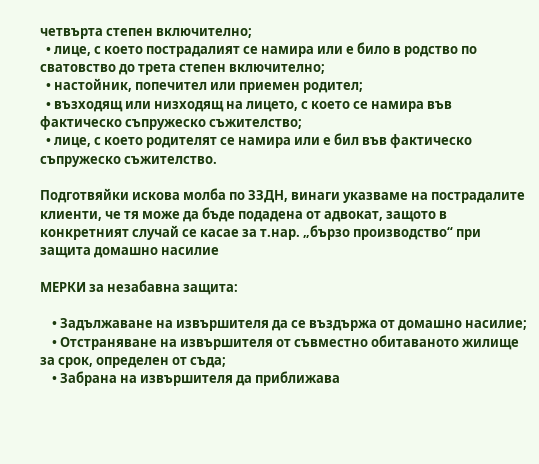четвърта степен включително;
  • лице, с което пострадалият се намира или е било в родство по сватовство до трета степен включително;
  • настойник, попечител или приемен родител;
  • възходящ или низходящ на лицето, с което се намира във фактическо съпружеско съжителство;
  • лице, с което родителят се намира или е бил във фактическо съпружеско съжителство.

Подготвяйки искова молба по ЗЗДН, винаги указваме на пострадалите клиенти, че тя може да бъде подадена от адвокат, защото в конкретният случай се касае за т.нар. „бързо производство“ при защита домашно насилие

МЕРКИ за незабавна защита:

    • Задължаване на извършителя да се въздържа от домашно насилие;
    • Отстраняване на извършителя от съвместно обитаваното жилище за срок, определен от съда;
    • Забрана на извършителя да приближава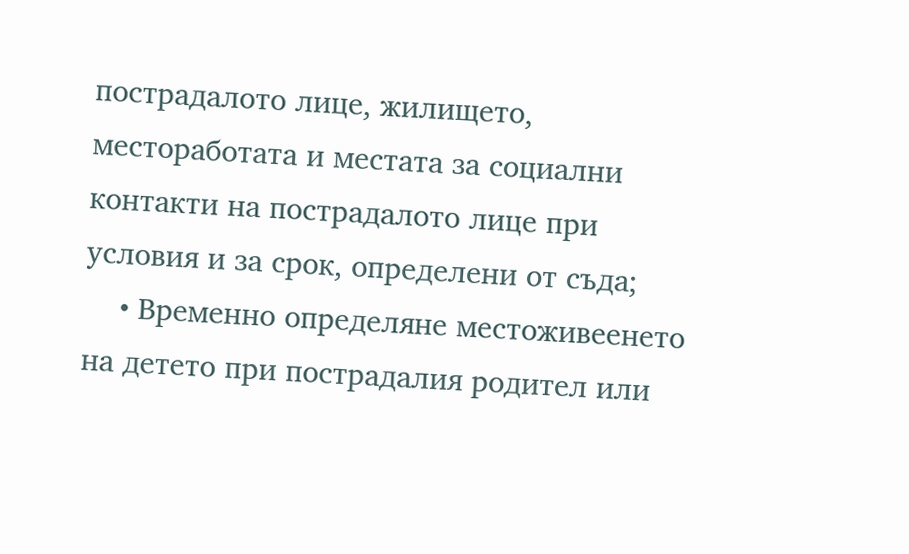пострадалото лице, жилището, местоработата и местата за социални контакти на пострадалото лице при условия и за срок, определени от съда;
    • Временно определяне местоживеенето на детето при пострадалия родител или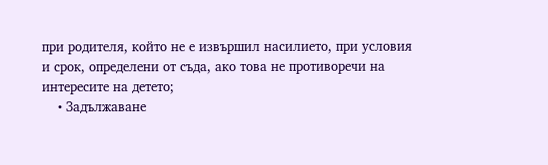при родителя, който не е извършил насилието, при условия и срок, определени от съда, ако това не противоречи на интересите на детето;
    • Задължаване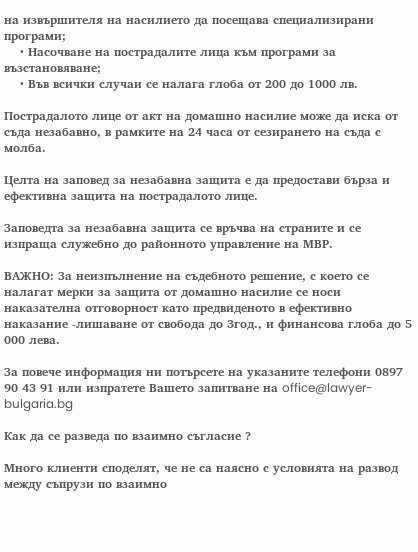на извършителя на насилието да посещава специализирани програми;
    • Насочване на пострадалите лица към програми за възстановяване;
    • Във всички случаи се налага глоба от 200 до 1000 лв.

Пострадалото лице от акт на домашно насилие може да иска от съда незабавно, в рамките на 24 часа от сезирането на съда с молба.

Целта на заповед за незабавна защита е да предостави бърза и ефективна защита на пострадалото лице.

Заповедта за незабавна защита се връчва на страните и се изпраща служебно до районното управление на МВР.

ВАЖНО: За неизпълнение на съдебното решение, с което се налагат мерки за защита от домашно насилие се носи наказателна отговорност като предвиденото в ефективно наказание -лишаване от свобода до 3год., и финансова глоба до 5 000 лева.

За повече информация ни потърсете на указаните телефони 0897 90 43 91 или изпратете Вашето запитване на office@lawyer-bulgaria.bg

Как да се разведа по взаимно съгласие ?

Много клиенти споделят, че не са наясно с условията на развод между съпрузи по взаимно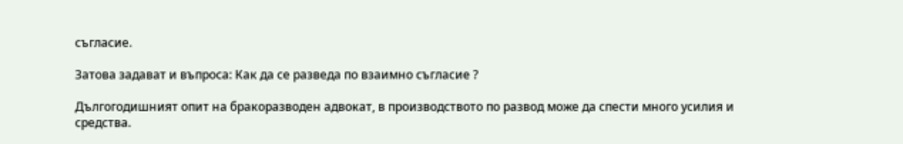съгласие.

Затова задават и въпроса: Как да се разведа по взаимно съгласие ?

Дългогодишният опит на бракоразводен адвокат, в производството по развод може да спести много усилия и средства.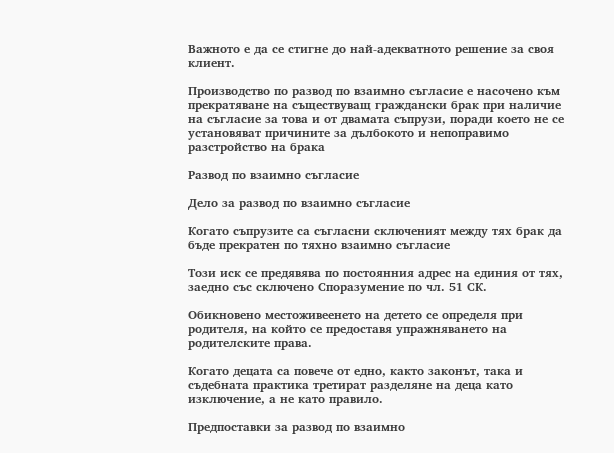Важното е да се стигне до най-адекватното решение за своя клиент.

Производство по развод по взаимно съгласие е насочено към прекратяване на съществуващ граждански брак при наличие на съгласие за това и от двамата съпрузи, поради което не се установяват причините за дълбокото и непоправимо разстройство на брака

Развод по взаимно съгласие

Дело за развод по взаимно съгласие

Когато съпрузите са съгласни сключеният между тях брак да бъде прекратен по тяхно взаимно съгласие

Този иск се предявява по постоянния адрес на единия от тях, заедно със сключено Споразумение по чл. 51 СК.

Обикновено местоживеенето на детето се определя при родителя, на който се предоставя упражняването на родителските права.

Когато децата са повече от едно, както законът, така и съдебната практика третират разделяне на деца като изключение, а не като правило.

Предпоставки за развод по взаимно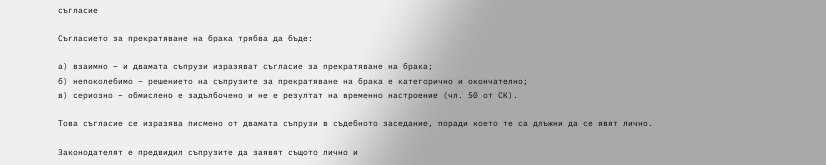съгласие

Съгласието за прекратяване на брака трябва да бъде:

а) взаимно – и двамата съпрузи изразяват съгласие за прекратяване на брака;
б) непоколебимо – решението на съпрузите за прекратяване на брака е категорично и окончателно;
в) сериозно – обмислено е задълбочено и не е резултат на временно настроение (чл. 50 от СК).

Това съгласие се изразява писмено от двамата съпрузи в съдебното заседание, поради което те са длъжни да се явят лично.

Законодателят е предвидил съпрузите да заявят същото лично и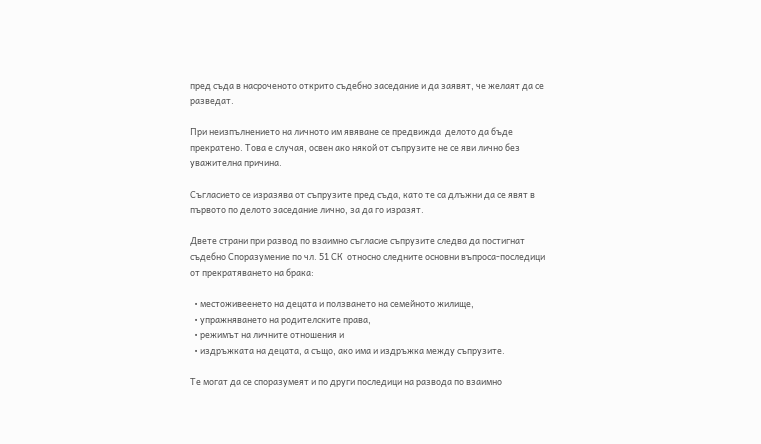пред съда в насроченото открито съдебно заседание и да заявят, че желаят да се разведат.

При неизпълнението на личното им явяване се предвижда  делото да бъде прекратено. Това е случая, освен ако някой от съпрузите не се яви лично без уважителна причина.

Съгласието се изразява от съпрузите пред съда, като те са длъжни да се явят в първото по делото заседание лично, за да го изразят.

Двете страни при развод по взаимно съгласие съпрузите следва да постигнат съдебно Споразумение по чл. 51 СК  относно следните основни въпроса-последици от прекратяването на брака:

  • местоживеенето на децата и ползването на семейното жилище,
  • упражняването на родителските права,
  • режимът на личните отношения и
  • издръжката на децата, а също, ако има и издръжка между съпрузите.

Те могат да се споразумеят и по други последици на развода по взаимно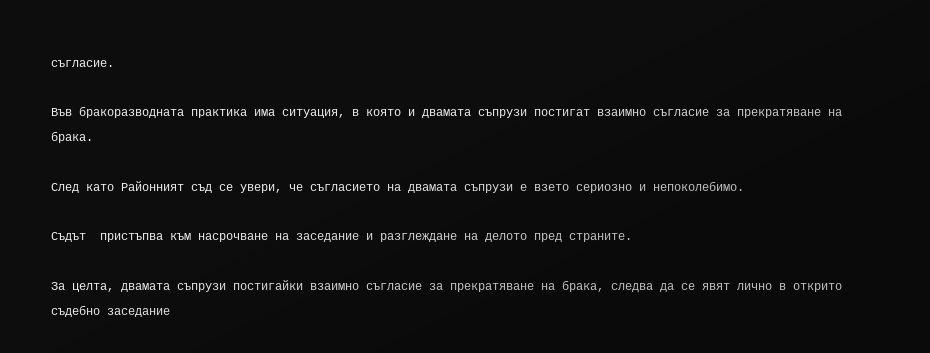съгласие.

Във бракоразводната практика има ситуация, в която и двамата съпрузи постигат взаимно съгласие за прекратяване на брака.

След като Районният съд се увери, че съгласието на двамата съпрузи е взето сериозно и непоколебимо.

Съдът  пристъпва към насрочване на заседание и разглеждане на делото пред страните.

За целта, двамата съпрузи постигайки взаимно съгласие за прекратяване на брака, следва да се явят лично в открито съдебно заседание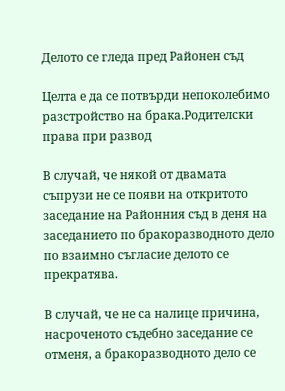Делото се гледа пред Районен съд

Целта е да се потвърди непоколебимо разстройство на брака.Родителски права при развод

В случай, че някой от двамата съпрузи не се появи на откритото заседание на Районния съд в деня на заседанието по бракоразводното дело по взаимно съгласие делото се прекратява.

В случай, че не са налице причина, насроченото съдебно заседание се отменя, а бракоразводното дело се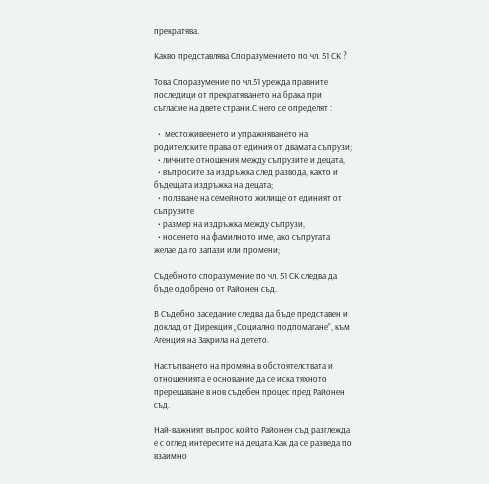прекратява.

Какво представлява Споразумението по чл. 51 СК ?

Това Споразумение по чл.51 урежда правните последици от прекратяването на брака при съгласие на двете страни.С него се определят :

  •  местоживеенето и упражняването на родителските права от единия от двамата съпрузи;
  • личните отношения между съпрузите и децата,
  • въпросите за издръжка след развода, както и бъдещата издръжка на децата;
  • ползване на семейното жилище от единият от съпрузите
  • размер на издръжка между съпрузи,
  • носенето на фамилното име, ако съпругата желае да го запази или промени;

Съдебното споразумение по чл. 51 СК следва да бъде одобрено от Районен съд.

В Съдебно заседание следва да бъде представен и доклад от Дирекция „Социално подпомагане”, към Агенция на Закрила на детето.

Настъпването на промяна в обстоятелствата и отношенията е основание да се иска тяхното пререшаване в нов съдебен процес пред Районен съд.

Най-важният въпрос който Районен съд разглежда е с оглед интересите на децата.Как да се разведа по взаимно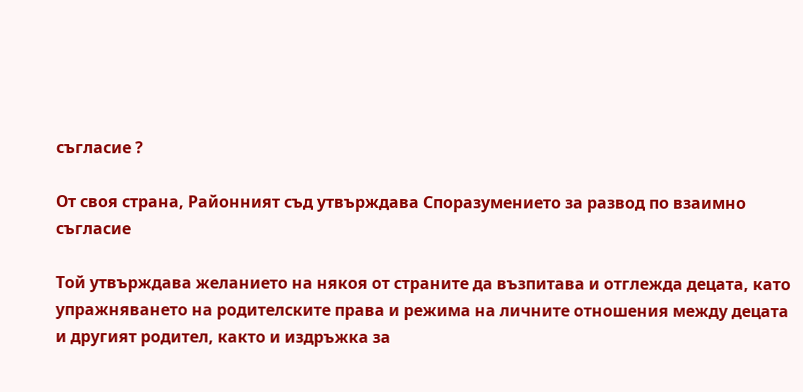съгласие ?

От своя страна, Районният съд утвърждава Споразумението за развод по взаимно съгласие

Той утвърждава желанието на някоя от страните да възпитава и отглежда децата, като упражняването на родителските права и режима на личните отношения между децата и другият родител, както и издръжка за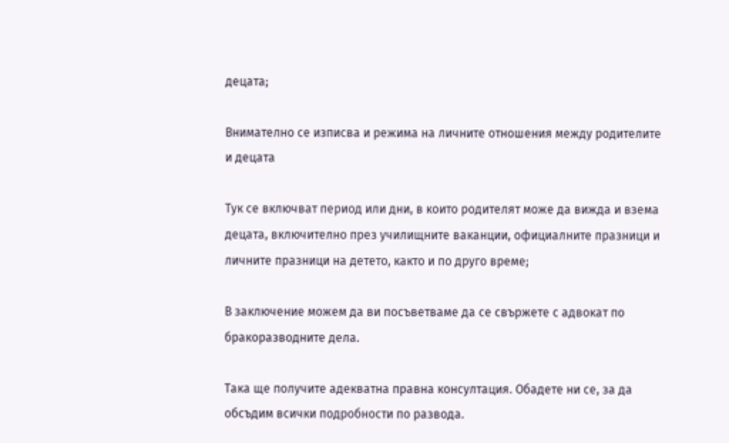децата;

Внимателно се изписва и режима на личните отношения между родителите и децата

Тук се включват период или дни, в които родителят може да вижда и взема децата, включително през училищните ваканции, официалните празници и личните празници на детето, както и по друго време;

В заключение можем да ви посъветваме да се свържете с адвокат по бракоразводните дела.

Така ще получите адекватна правна консултация. Обадете ни се, за да обсъдим всички подробности по развода.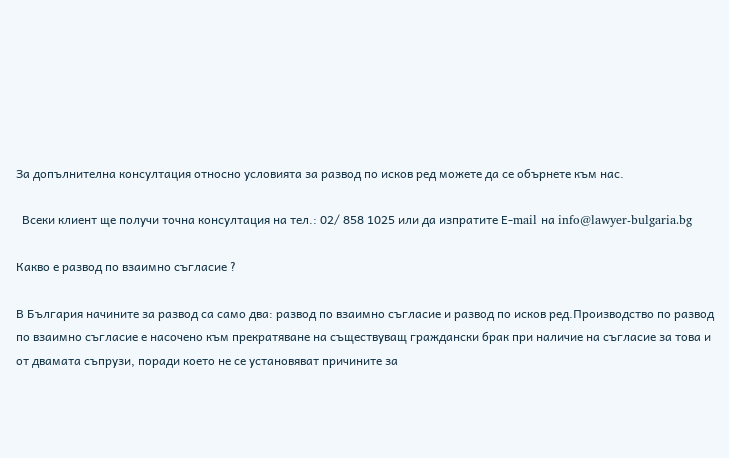За допълнителна консултация относно условията за развод по исков ред можете да се обърнете към нас.

  Всеки клиент ще получи точна консултация на тел.: 02/ 858 1025 или да изпратите Е-mail на info@lawyer-bulgaria.bg

Какво е развод по взаимно съгласие ?

В България начините за развод са само два: развод по взаимно съгласие и развод по исков ред.Производство по развод по взаимно съгласие е насочено към прекратяване на съществуващ граждански брак при наличие на съгласие за това и от двамата съпрузи, поради което не се установяват причините за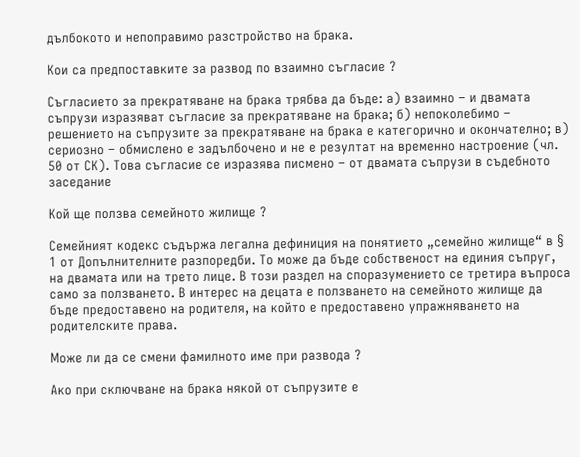дълбокото и непоправимо разстройство на брака.

Кои са предпоставките за развод по взаимно съгласие ?

Съгласието за прекратяване на брака трябва да бъде: а) взаимно – и двамата съпрузи изразяват съгласие за прекратяване на брака; б) непоколебимо – решението на съпрузите за прекратяване на брака е категорично и окончателно; в) сериозно – обмислено е задълбочено и не е резултат на временно настроение (чл. 50 от СК). Това съгласие се изразява писмено – от двамата съпрузи в съдебното заседание

Кой ще ползва семейното жилище ?

Семейният кодекс съдържа легална дефиниция на понятието „семейно жилище“ в § 1 от Допълнителните разпоредби. То може да бъде собственост на единия съпруг, на двамата или на трето лице. В този раздел на споразумението се третира въпроса само за ползването. В интерес на децата е ползването на семейното жилище да бъде предоставено на родителя, на който е предоставено упражняването на родителските права.

Може ли да се смени фамилното име при развода ?

Ако при сключване на брака някой от съпрузите е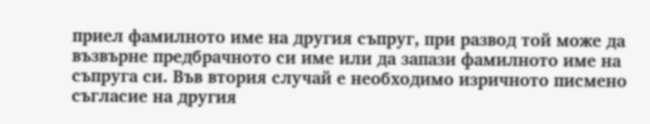приел фамилното име на другия съпруг, при развод той може да възвърне предбрачното си име или да запази фамилното име на съпруга си. Във втория случай е необходимо изричното писмено съгласие на другия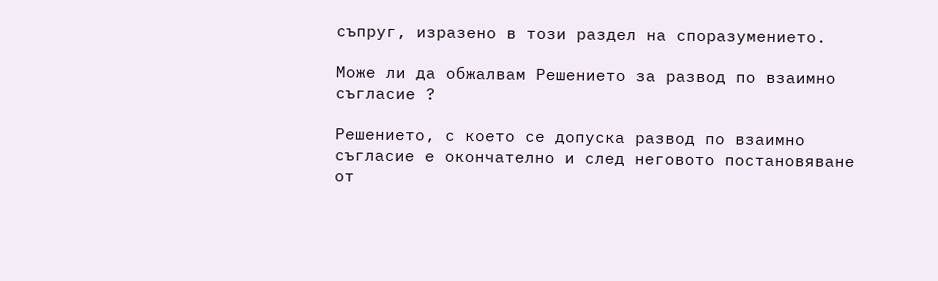съпруг, изразено в този раздел на споразумението.

Може ли да обжалвам Решението за развод по взаимно съгласие ?

Решението, с което се допуска развод по взаимно съгласие е окончателно и след неговото постановяване от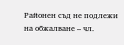Районен съд не подлежи на обжалване – чл.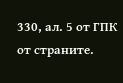330, ал. 5 от ГПК от страните.